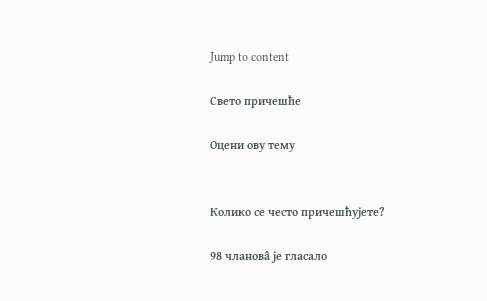Jump to content

Свето причешће

Оцени ову тему


Колико се често причешћујете?

98 члановâ је гласало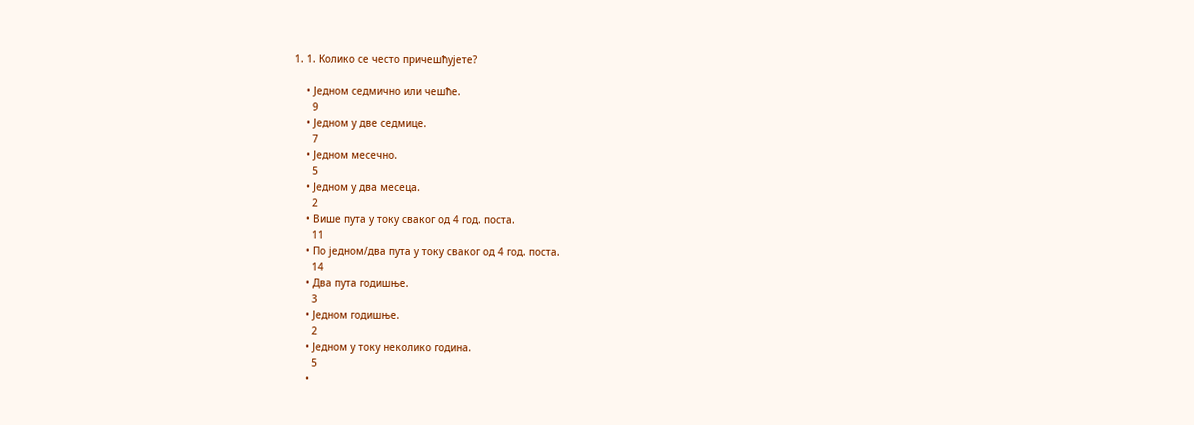1. 1. Колико се често причешћујете?

    • Једном седмично или чешће.
      9
    • Једном у две седмице.
      7
    • Једном месечно.
      5
    • Једном у два месеца.
      2
    • Више пута у току сваког од 4 год. поста.
      11
    • По једном/два пута у току сваког од 4 год. поста.
      14
    • Два пута годишње.
      3
    • Једном годишње.
      2
    • Једном у току неколико година.
      5
    •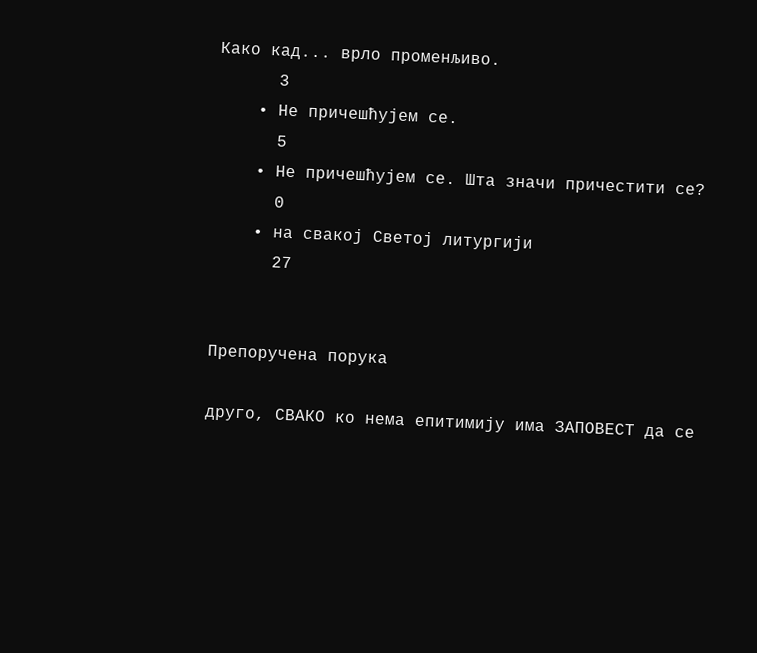Како кад... врло променљиво.
      3
    • Не причешћујем се.
      5
    • Не причешћујем се. Шта значи причестити се?
      0
    • на свакој Светој литургији
      27


Препоручена порука

друго, СВАКО ко нема епитимију има ЗАПОВЕСТ да се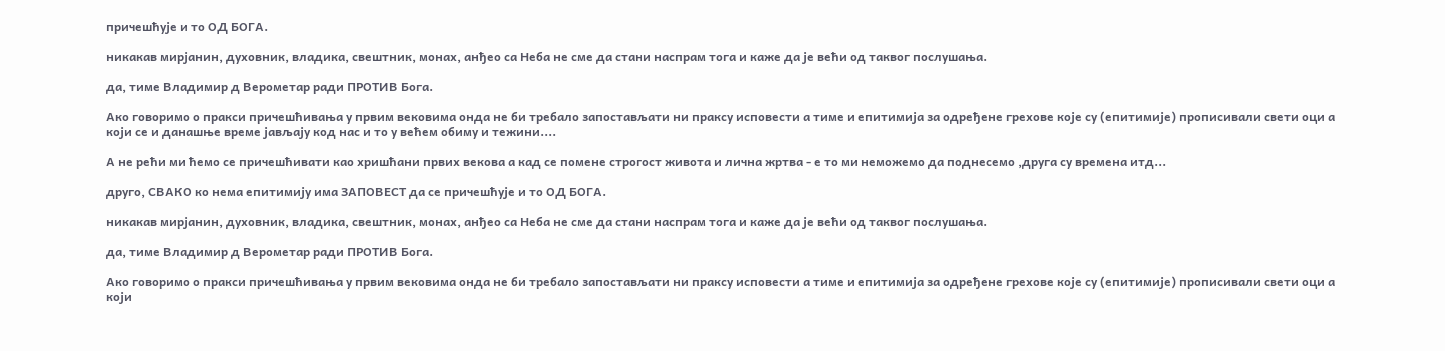причешћује и то ОД БОГА.

никакав мирјанин, духовник, владика, свештник, монах, анђео са Неба не сме да стани наспрам тога и каже да је већи од таквог послушања.

да, тиме Владимир д Верометар ради ПРОТИВ Бога.

Ако говоримо о пракси причешћивања у првим вековима онда не би требало запостављати ни праксу исповести а тиме и епитимија за одређене грехове које су (епитимије) прописивали свети оци а који се и данашње време јављају код нас и то у већем обиму и тежини....

А не рећи ми ћемо се причешћивати као хришћани првих векова а кад се помене строгост живота и лична жртва - е то ми неможемо да поднесемо ,друга су времена итд...

друго, СВАКО ко нема епитимију има ЗАПОВЕСТ да се причешћује и то ОД БОГА.

никакав мирјанин, духовник, владика, свештник, монах, анђео са Неба не сме да стани наспрам тога и каже да је већи од таквог послушања.

да, тиме Владимир д Верометар ради ПРОТИВ Бога.

Ако говоримо о пракси причешћивања у првим вековима онда не би требало запостављати ни праксу исповести а тиме и епитимија за одређене грехове које су (епитимије) прописивали свети оци а који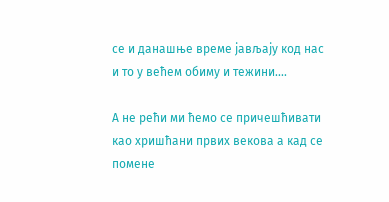се и данашње време јављају код нас и то у већем обиму и тежини....

А не рећи ми ћемо се причешћивати као хришћани првих векова а кад се помене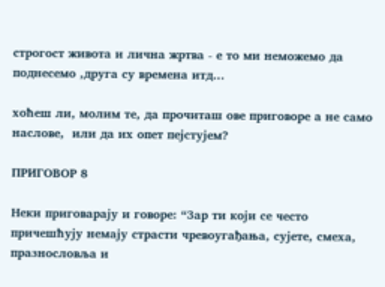строгост живота и лична жртва - е то ми неможемо да поднесемо ,друга су времена итд...

хоћеш ли, молим те, да прочиташ ове приговоре а не само наслове,  или да их опет пејстујем?

ПРИГОВОР 8

Неки приговарају и говоре: “Зар ти који се често причешћују немају страсти чревоугађања, сујете, смеха, празнословља и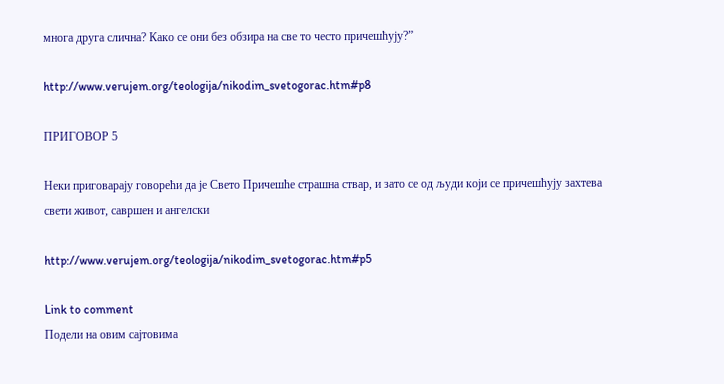многа друга слична? Како се они без обзира на све то често причешћују?”

http://www.verujem.org/teologija/nikodim_svetogorac.htm#p8

ПРИГОВОР 5

Неки приговарају говорећи да је Свето Причешће страшна ствар, и зато се од људи који се причешћују захтева свети живот, савршен и ангелски

http://www.verujem.org/teologija/nikodim_svetogorac.htm#p5

Link to comment
Подели на овим сајтовима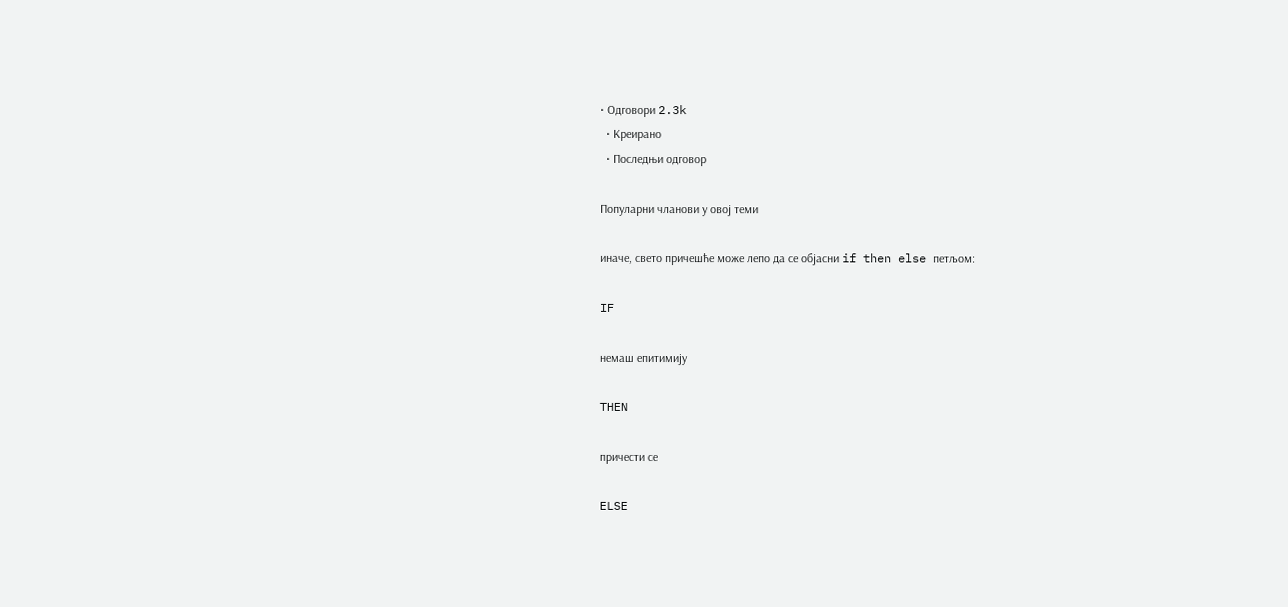• Одговори 2.3k
  • Креирано
  • Последњи одговор

Популарни чланови у овој теми

иначе, свето причешће може лепо да се објасни if then else петљом:

IF

немаш епитимију

THEN

причести се

ELSE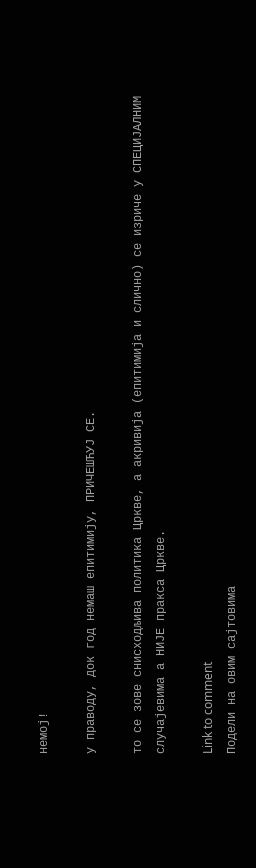немој!

у праводу, док год немаш епитимију, ПРИЧЕШЋУЈ СЕ.

то се зове снисходљива политика Цркве, а акривија (епитимија и слично) се изриче у СПЕЦИЈАЛНИМ случајевима а НИЈЕ пракса Цркве.

Link to comment
Подели на овим сајтовима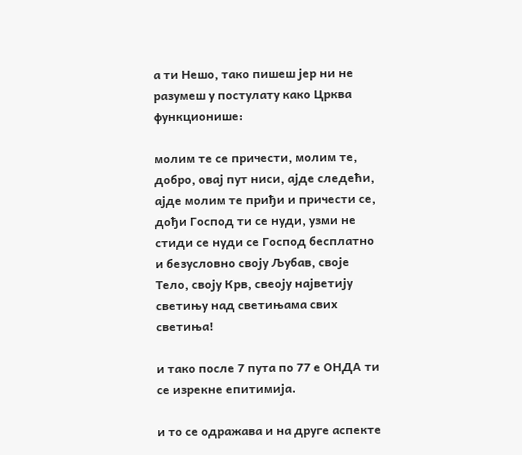а ти Нешо, тако пишеш јер ни не разумеш у постулату како Црква функционише:

молим те се причести, молим те, добро, овај пут ниси, ајде следећи, ајде молим те приђи и причести се, дођи Господ ти се нуди, узми не стиди се нуди се Господ бесплатно и безусловно своју Љубав, своје Тело, своју Крв, свеоју најветију светињу над светињама свих светиња!

и тако после 7 пута по 77 е ОНДА ти се изрекне епитимија.

и то се одражава и на друге аспекте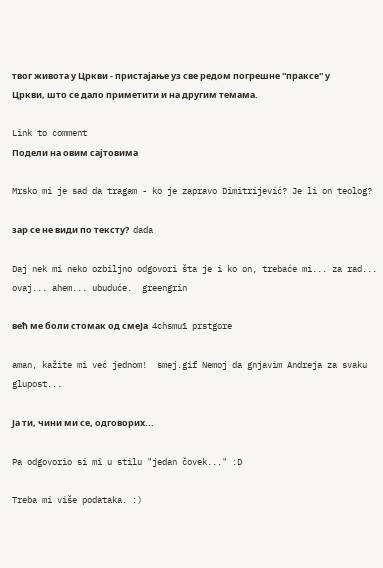твог живота у Цркви - пристајање уз све редом погрешне ''праксе'' у Цркви, што се дало приметити и на другим темама.

Link to comment
Подели на овим сајтовима

Mrsko mi je sad da tragam - ko je zapravo Dimitrijević? Je li on teolog?

зар се не види по тексту?  dada

Daj nek mi neko ozbiljno odgovori šta je i ko on, trebaće mi... za rad... ovaj... ahem... ubuduće.  greengrin

већ ме боли стомак од смеЈа  4chsmu1 prstgore

aman, kažite mi već jednom!  smej.gif Nemoj da gnjavim Andreja za svaku glupost...

Ја ти, чини ми се, одговорих...

Pa odgovorio si mi u stilu "jedan čovek..." :D

Treba mi više podataka. :)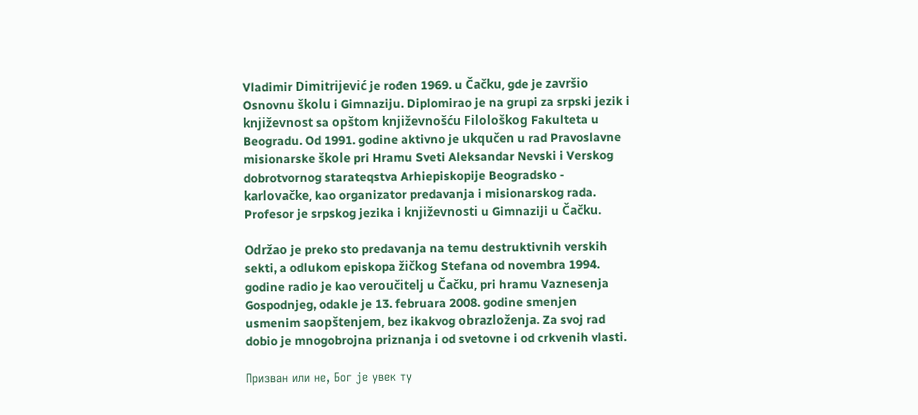Vladimir Dimitrijević je rođen 1969. u Čačku, gde je završio Osnovnu školu i Gimnaziju. Diplomirao je na grupi za srpski jezik i književnost sa opštom književnošću Filološkog Fakulteta u Beogradu. Od 1991. godine aktivno je ukqučen u rad Pravoslavne misionarske škole pri Hramu Sveti Aleksandar Nevski i Verskog dobrotvornog starateqstva Arhiepiskopije Beogradsko - karlovačke, kao organizator predavanja i misionarskog rada. Profesor je srpskog jezika i književnosti u Gimnaziji u Čačku.

Održao je preko sto predavanja na temu destruktivnih verskih sekti, a odlukom episkopa žičkog Stefana od novembra 1994. godine radio je kao veroučitelj u Čačku, pri hramu Vaznesenja Gospodnjeg, odakle je 13. februara 2008. godine smenjen usmenim saopštenjem, bez ikakvog obrazloženja. Za svoj rad dobio je mnogobrojna priznanja i od svetovne i od crkvenih vlasti.

Призван или не, Бог је увек ту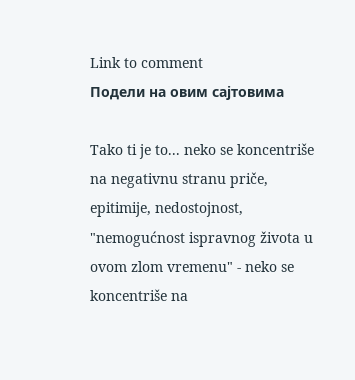Link to comment
Подели на овим сајтовима

Tako ti je to... neko se koncentriše na negativnu stranu priče, epitimije, nedostojnost, "nemogućnost ispravnog života u ovom zlom vremenu" - neko se koncentriše na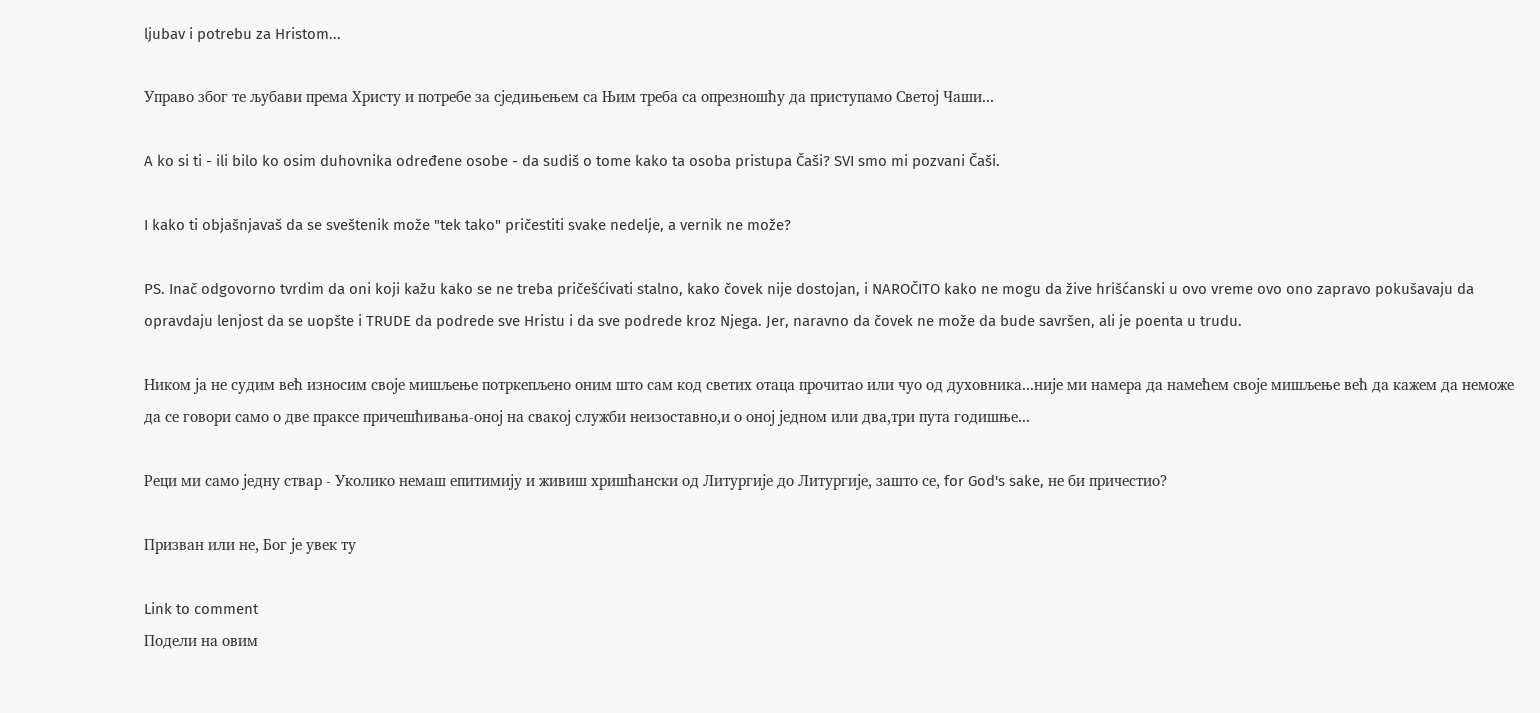ljubav i potrebu za Hristom...

Управо због те љубави према Христу и потребе за сједињењем са Њим треба са опрезношћу да приступамо Светој Чаши...

A ko si ti - ili bilo ko osim duhovnika određene osobe - da sudiš o tome kako ta osoba pristupa Čaši? SVI smo mi pozvani Čaši.

I kako ti objašnjavaš da se sveštenik može "tek tako" pričestiti svake nedelje, a vernik ne može?

PS. Inač odgovorno tvrdim da oni koji kažu kako se ne treba pričešćivati stalno, kako čovek nije dostojan, i NAROČITO kako ne mogu da žive hrišćanski u ovo vreme ovo ono zapravo pokušavaju da opravdaju lenjost da se uopšte i TRUDE da podrede sve Hristu i da sve podrede kroz Njega. Jer, naravno da čovek ne može da bude savršen, ali je poenta u trudu.

Ником ја не судим већ износим своје мишљење потркепљено оним што сам код светих отаца прочитао или чуо од духовника...није ми намера да намећем своје мишљење већ да кажем да неможе да се говори само о две праксе причешћивања-оној на свакој служби неизоставно,и о оној једном или два,три пута годишње...

Реци ми само једну ствар - Уколико немаш епитимију и живиш хришћански од Литургије до Литургије, зашто се, for God's sake, не би причестио?

Призван или не, Бог је увек ту

Link to comment
Подели на овим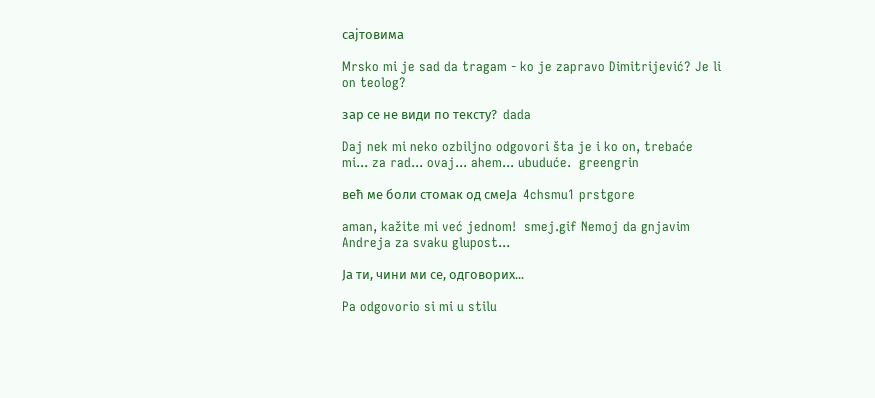сајтовима

Mrsko mi je sad da tragam - ko je zapravo Dimitrijević? Je li on teolog?

зар се не види по тексту?  dada

Daj nek mi neko ozbiljno odgovori šta je i ko on, trebaće mi... za rad... ovaj... ahem... ubuduće.  greengrin

већ ме боли стомак од смеЈа  4chsmu1 prstgore

aman, kažite mi već jednom!  smej.gif Nemoj da gnjavim Andreja za svaku glupost...

Ја ти, чини ми се, одговорих...

Pa odgovorio si mi u stilu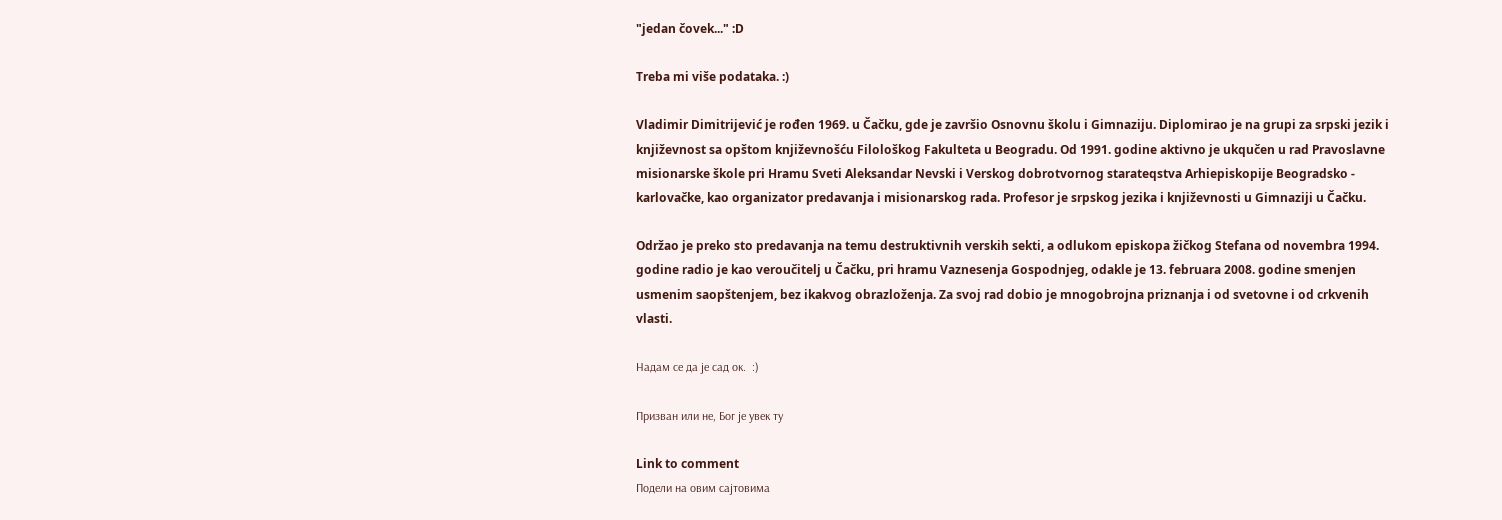"jedan čovek..." :D

Treba mi više podataka. :)

Vladimir Dimitrijević je rođen 1969. u Čačku, gde je završio Osnovnu školu i Gimnaziju. Diplomirao je na grupi za srpski jezik i književnost sa opštom književnošću Filološkog Fakulteta u Beogradu. Od 1991. godine aktivno je ukqučen u rad Pravoslavne misionarske škole pri Hramu Sveti Aleksandar Nevski i Verskog dobrotvornog starateqstva Arhiepiskopije Beogradsko - karlovačke, kao organizator predavanja i misionarskog rada. Profesor je srpskog jezika i književnosti u Gimnaziji u Čačku.

Održao je preko sto predavanja na temu destruktivnih verskih sekti, a odlukom episkopa žičkog Stefana od novembra 1994. godine radio je kao veroučitelj u Čačku, pri hramu Vaznesenja Gospodnjeg, odakle je 13. februara 2008. godine smenjen usmenim saopštenjem, bez ikakvog obrazloženja. Za svoj rad dobio je mnogobrojna priznanja i od svetovne i od crkvenih vlasti.

Надам се да је сад ок.  :)

Призван или не, Бог је увек ту

Link to comment
Подели на овим сајтовима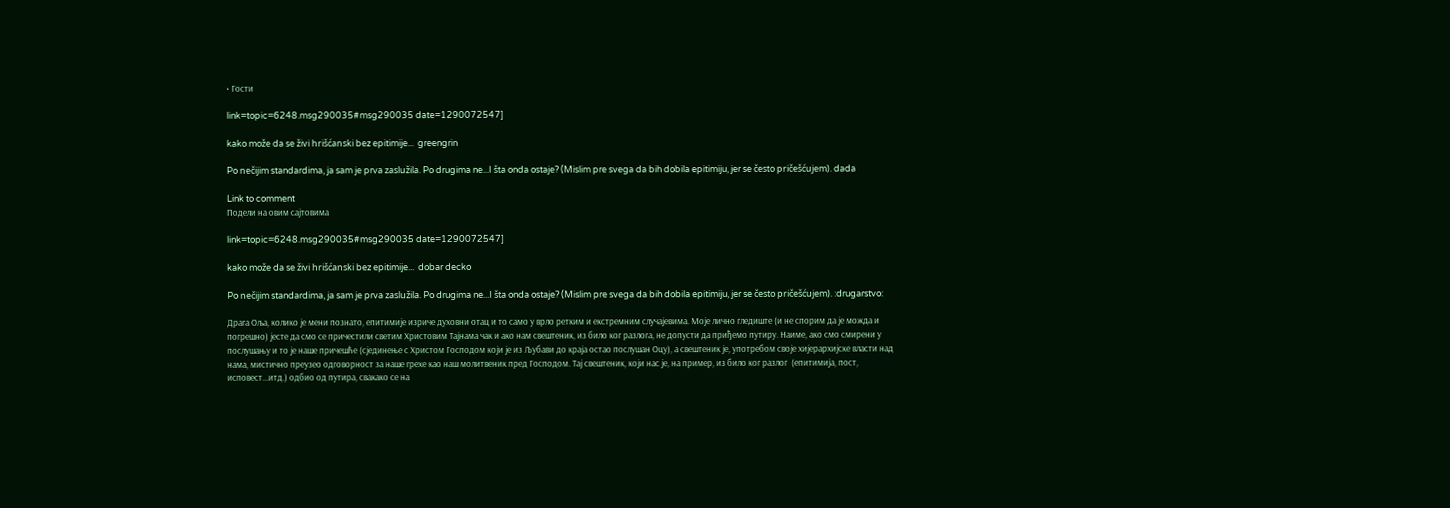• Гости

link=topic=6248.msg290035#msg290035 date=1290072547]

kako može da se živi hrišćanski bez epitimije...  greengrin

Po nečijim standardima, ja sam je prva zaslužila. Po drugima ne...I šta onda ostaje? (Mislim pre svega da bih dobila epitimiju, jer se često pričešćujem). dada

Link to comment
Подели на овим сајтовима

link=topic=6248.msg290035#msg290035 date=1290072547]

kako može da se živi hrišćanski bez epitimije...  dobar decko

Po nečijim standardima, ja sam je prva zaslužila. Po drugima ne...I šta onda ostaje? (Mislim pre svega da bih dobila epitimiju, jer se često pričešćujem). :drugarstvo:

Драга Оља, колико је мени познато, епитимије изриче духовни отац и то само у врло ретким и екстремним случајевима. Моје лично гледиште (и не спорим да је можда и погрешно) јесте да смо се причестили светим Христовим Тајнама чак и ако нам свештеник, из било ког разлога, не допусти да приђемо путиру. Наиме, ако смо смирени у послушању и то је наше причешће (сјединење с Христом Господом који је из Љубави до краја остао послушан Оцу), а свештеник је, употребом своје хијерархијске власти над нама, мистично преузео одговорност за наше грехе као наш молитвеник пред Господом. Тај свештеник, који нас је, на пример, из било ког разлог  (епитимија, пост, исповест...итд.) одбио од путира, свакако се на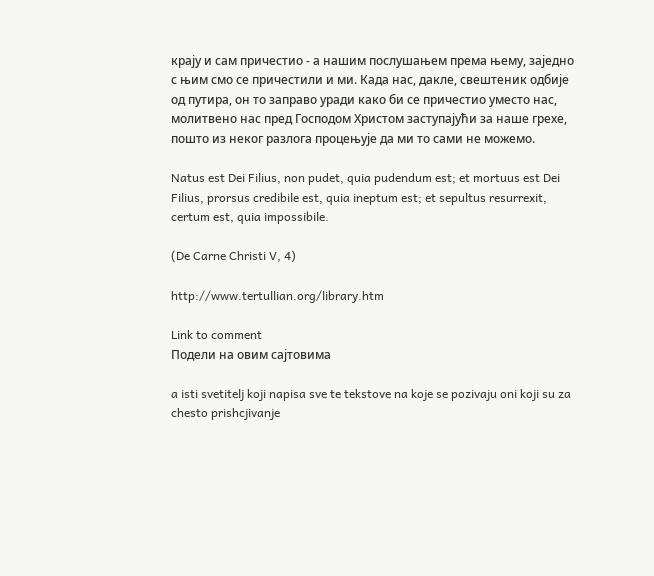крају и сам причестио - а нашим послушањем према њему, заједно с њим смо се причестили и ми. Када нас, дакле, свештеник одбије од путира, он то заправо уради како би се причестио уместо нас, молитвено нас пред Господом Христом заступајући за наше грехе, пошто из неког разлога процењује да ми то сами не можемо.

Natus est Dei Filius, non pudet, quia pudendum est; et mortuus est Dei Filius, prorsus credibile est, quia ineptum est; et sepultus resurrexit, certum est, quia impossibile.

(De Carne Christi V, 4)

http://www.tertullian.org/library.htm

Link to comment
Подели на овим сајтовима

a isti svetitelj koji napisa sve te tekstove na koje se pozivaju oni koji su za chesto prishcjivanje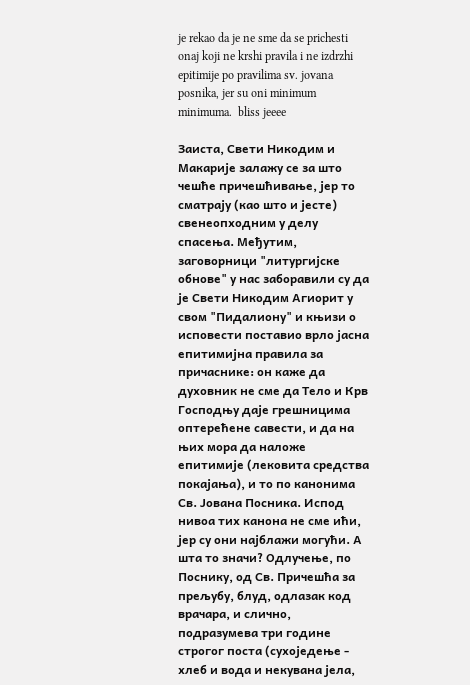je rekao da je ne sme da se prichesti onaj koji ne krshi pravila i ne izdrzhi epitimije po pravilima sv. jovana posnika, jer su oni minimum minimuma.  bliss jeeee

Заиста, Свети Никодим и Макарије залажу се за што чешће причешћивање, јер то сматрају (као што и јесте) свенеопходним у делу спасења. Међутим, заговорници "литургијске обнове" у нас заборавили су да је Свети Никодим Агиорит у свом "Пидалиону" и књизи о исповести поставио врло јасна епитимијна правила за причаснике: он каже да духовник не сме да Тело и Крв Господњу даје грешницима оптерећене савести, и да на њих мора да наложе епитимије (лековита средства покајања), и то по канонима Св. Јована Посника. Испод нивоа тих канона не сме ићи, јер су они најблажи могући. А шта то значи? Одлучење, по Поснику, од Св. Причешћа за прељубу, блуд, одлазак код врачара, и слично, подразумева три године строгог поста (сухоједење - хлеб и вода и некувана јела,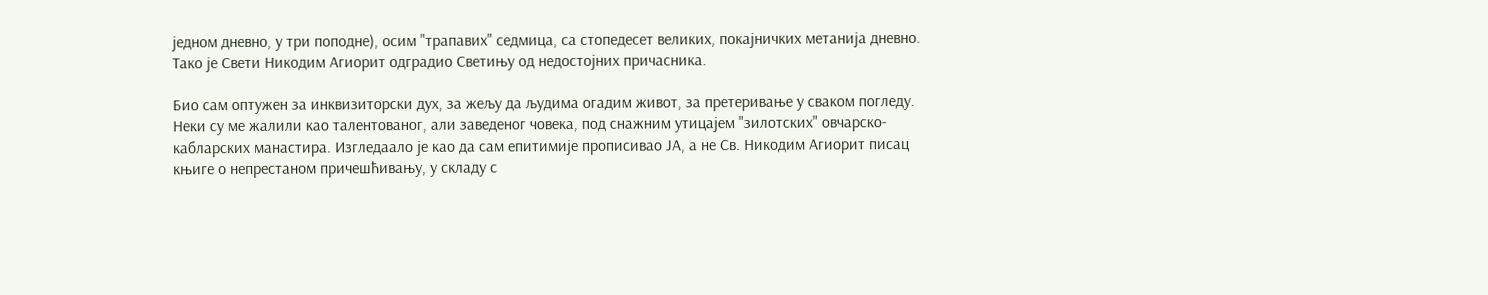једном дневно, у три поподне), осим "трапавих" седмица, са стопедесет великих, покајничких метанија дневно. Тако је Свети Никодим Агиорит одградио Светињу од недостојних причасника.

Био сам оптужен за инквизиторски дух, за жељу да људима огадим живот, за претеривање у сваком погледу. Неки су ме жалили као талентованог, али заведеног човека, под снажним утицајем "зилотских" овчарско-кабларских манастира. Изгледаало је као да сам епитимије прописивао ЈА, а не Св. Никодим Агиорит писац књиге о непрестаном причешћивању, у складу с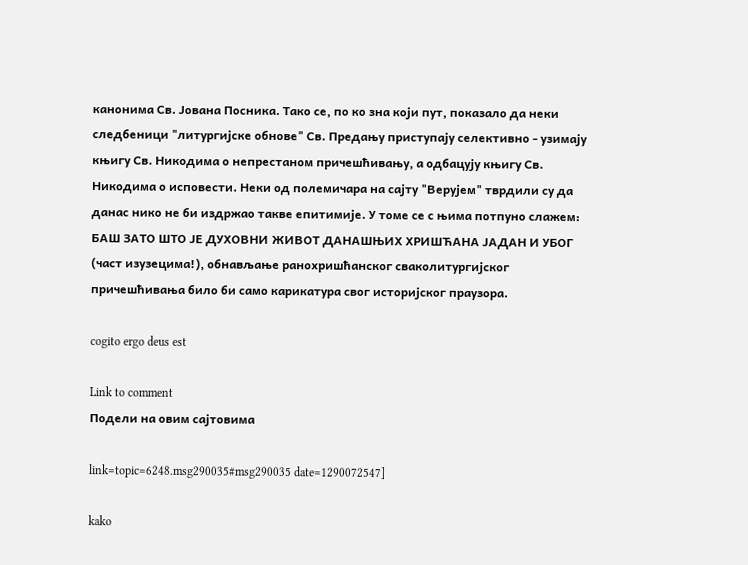канонима Св. Јована Посника. Тако се, по ко зна који пут, показало да неки следбеници "литургијске обнове" Св. Предању приступају селективно - узимају књигу Св. Никодима о непрестаном причешћивању, а одбацују књигу Св. Никодима о исповести. Неки од полемичара на сајту "Верујем" тврдили су да данас нико не би издржао такве епитимије. У томе се с њима потпуно слажем: БАШ ЗАТО ШТО ЈЕ ДУХОВНИ ЖИВОТ ДАНАШЊИХ ХРИШЋАНА ЈАДАН И УБОГ (част изузецима!), обнављање ранохришћанског сваколитургијског причешћивања било би само карикатура свог историјског праузора.

cogito ergo deus est

Link to comment
Подели на овим сајтовима

link=topic=6248.msg290035#msg290035 date=1290072547]

kako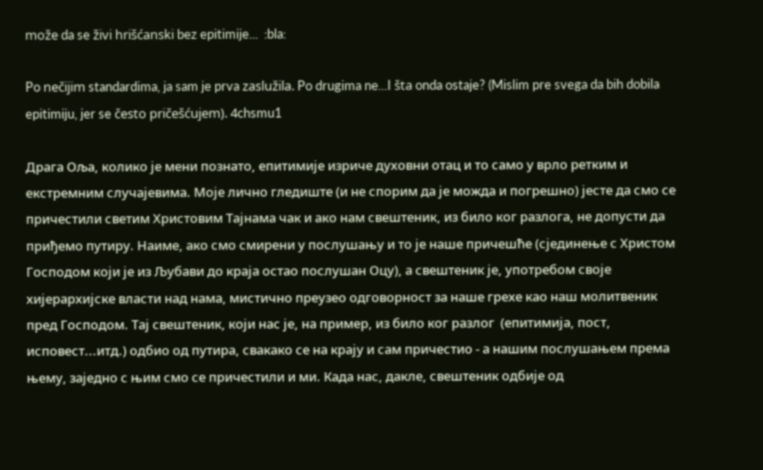može da se živi hrišćanski bez epitimije...  :bla:

Po nečijim standardima, ja sam je prva zaslužila. Po drugima ne...I šta onda ostaje? (Mislim pre svega da bih dobila epitimiju, jer se često pričešćujem). 4chsmu1

Драга Оља, колико је мени познато, епитимије изриче духовни отац и то само у врло ретким и екстремним случајевима. Моје лично гледиште (и не спорим да је можда и погрешно) јесте да смо се причестили светим Христовим Тајнама чак и ако нам свештеник, из било ког разлога, не допусти да приђемо путиру. Наиме, ако смо смирени у послушању и то је наше причешће (сјединење с Христом Господом који је из Љубави до краја остао послушан Оцу), а свештеник је, употребом своје хијерархијске власти над нама, мистично преузео одговорност за наше грехе као наш молитвеник пред Господом. Тај свештеник, који нас је, на пример, из било ког разлог  (епитимија, пост, исповест...итд.) одбио од путира, свакако се на крају и сам причестио - а нашим послушањем према њему, заједно с њим смо се причестили и ми. Када нас, дакле, свештеник одбије од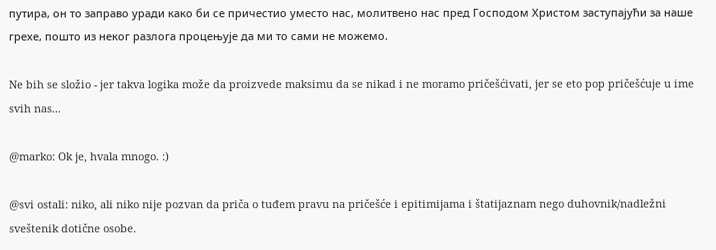путира, он то заправо уради како би се причестио уместо нас, молитвено нас пред Господом Христом заступајући за наше грехе, пошто из неког разлога процењује да ми то сами не можемо.

Ne bih se složio - jer takva logika može da proizvede maksimu da se nikad i ne moramo pričešćivati, jer se eto pop pričešćuje u ime svih nas...

@marko: Ok je, hvala mnogo. :)

@svi ostali: niko, ali niko nije pozvan da priča o tuđem pravu na pričešće i epitimijama i štatijaznam nego duhovnik/nadležni sveštenik dotične osobe.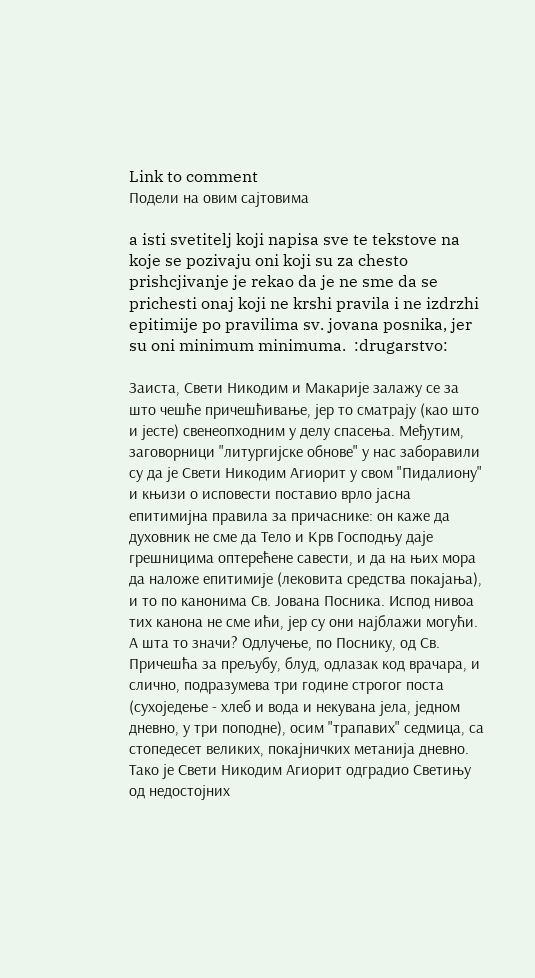Link to comment
Подели на овим сајтовима

a isti svetitelj koji napisa sve te tekstove na koje se pozivaju oni koji su za chesto prishcjivanje je rekao da je ne sme da se prichesti onaj koji ne krshi pravila i ne izdrzhi epitimije po pravilima sv. jovana posnika, jer su oni minimum minimuma.  :drugarstvo:

Заиста, Свети Никодим и Макарије залажу се за што чешће причешћивање, јер то сматрају (као што и јесте) свенеопходним у делу спасења. Међутим, заговорници "литургијске обнове" у нас заборавили су да је Свети Никодим Агиорит у свом "Пидалиону" и књизи о исповести поставио врло јасна епитимијна правила за причаснике: он каже да духовник не сме да Тело и Крв Господњу даје грешницима оптерећене савести, и да на њих мора да наложе епитимије (лековита средства покајања), и то по канонима Св. Јована Посника. Испод нивоа тих канона не сме ићи, јер су они најблажи могући. А шта то значи? Одлучење, по Поснику, од Св. Причешћа за прељубу, блуд, одлазак код врачара, и слично, подразумева три године строгог поста (сухоједење - хлеб и вода и некувана јела, једном дневно, у три поподне), осим "трапавих" седмица, са стопедесет великих, покајничких метанија дневно. Тако је Свети Никодим Агиорит одградио Светињу од недостојних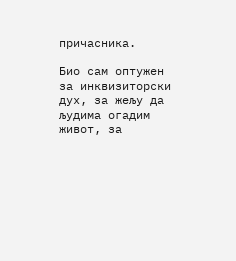причасника.

Био сам оптужен за инквизиторски дух, за жељу да људима огадим живот, за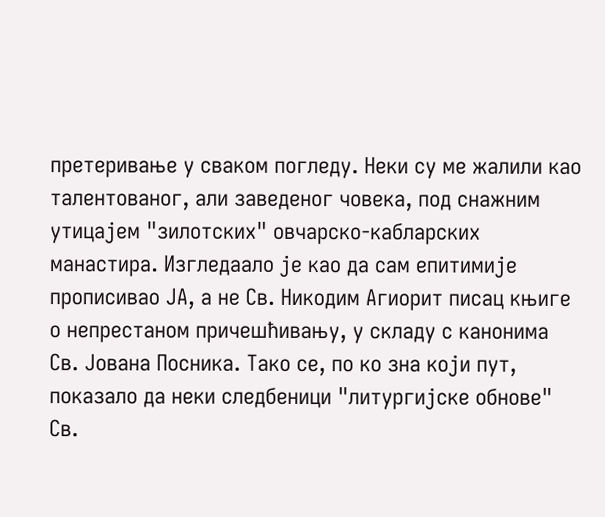претеривање у сваком погледу. Неки су ме жалили као талентованог, али заведеног човека, под снажним утицајем "зилотских" овчарско-кабларских манастира. Изгледаало је као да сам епитимије прописивао ЈА, а не Св. Никодим Агиорит писац књиге о непрестаном причешћивању, у складу с канонима Св. Јована Посника. Тако се, по ко зна који пут, показало да неки следбеници "литургијске обнове" Св.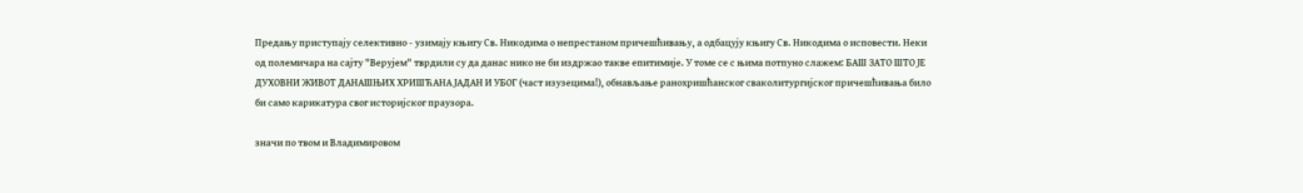Предању приступају селективно - узимају књигу Св. Никодима о непрестаном причешћивању, а одбацују књигу Св. Никодима о исповести. Неки од полемичара на сајту "Верујем" тврдили су да данас нико не би издржао такве епитимије. У томе се с њима потпуно слажем: БАШ ЗАТО ШТО ЈЕ ДУХОВНИ ЖИВОТ ДАНАШЊИХ ХРИШЋАНА ЈАДАН И УБОГ (част изузецима!), обнављање ранохришћанског сваколитургијског причешћивања било би само карикатура свог историјског праузора.

значи по твом и Владимировом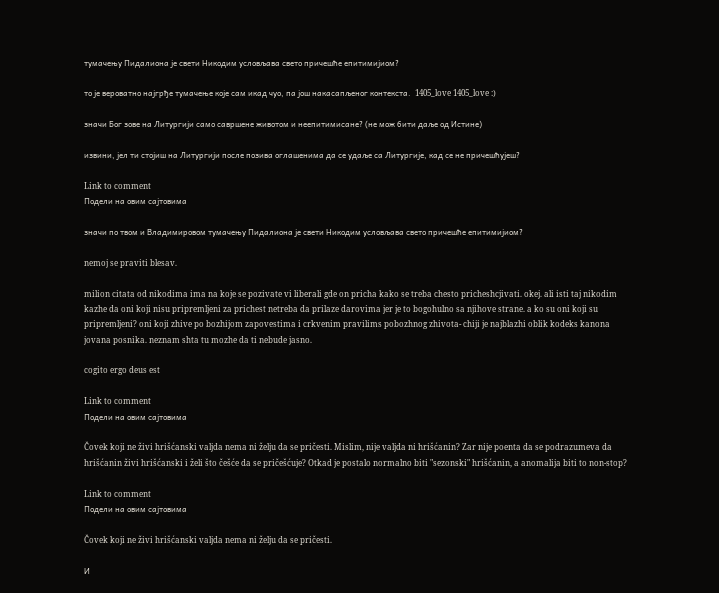тумачењу Пидалиона је свети Никодим условљава свето причешће епитимијиом?

то је вероватно најгрђе тумачење које сам икад чуо, па још накасапљеног контекста.  1405_love 1405_love :)

значи Бог зове на Литургији само савршене животом и неепитимисане? (не мож бити даље од Истине)

извини, јел ти стојиш на Литургији после позива оглашенима да се удаље са Литургије, кад се не причешћујеш?

Link to comment
Подели на овим сајтовима

значи по твом и Владимировом тумачењу Пидалиона је свети Никодим условљава свето причешће епитимијиом?

nemoj se praviti blesav.

milion citata od nikodima ima na koje se pozivate vi liberali gde on pricha kako se treba chesto pricheshcjivati. okej. ali isti taj nikodim kazhe da oni koji nisu pripremljeni za prichest netreba da prilaze darovima jer je to bogohulno sa njihove strane. a ko su oni koji su pripremljeni? oni koji zhive po bozhijom zapovestima i crkvenim pravilims pobozhnog zhivota- chiji je najblazhi oblik kodeks kanona jovana posnika. neznam shta tu mozhe da ti nebude jasno.

cogito ergo deus est

Link to comment
Подели на овим сајтовима

Čovek koji ne živi hrišćanski valjda nema ni želju da se pričesti. Mislim, nije valjda ni hrišćanin? Zar nije poenta da se podrazumeva da hrišćanin živi hrišćanski i želi što češće da se pričešćuje? Otkad je postalo normalno biti "sezonski" hrišćanin, a anomalija biti to non-stop?

Link to comment
Подели на овим сајтовима

Čovek koji ne živi hrišćanski valjda nema ni želju da se pričesti.

И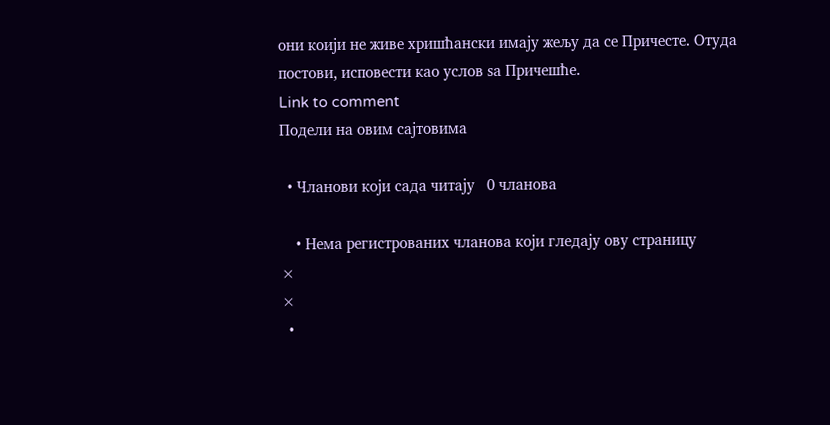они коији не живе хришћански имају жељу да се Причесте. Отуда постови, исповести као услов ѕа Причешће.
Link to comment
Подели на овим сајтовима

  • Чланови који сада читају   0 чланова

    • Нема регистрованих чланова који гледају ову страницу
×
×
  •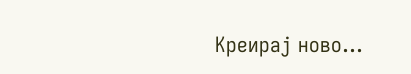Креирај ново...